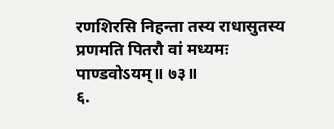रणशिरसि निहन्ता तस्य राधासुतस्य प्रणमति पितरौ वां मध्यमः पाण्डवोऽयम्॥ ७३॥
६.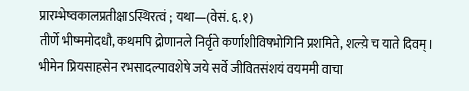प्रारम्भेष्वकालप्रतीक्षाऽस्थिरत्वं ; यथा—(वेसं. ६.१)
तीर्णे भीष्ममोदधौ, कथमपि द्रोणानले निर्वृते कर्णाशीविषभोगिनि प्रशमिते, शल्य़े च याते दिवम्।
भीमेन प्रियसाहसेन रभसादल्पावशेषे जये सर्वे जीवितसंशयं वयममी वाचा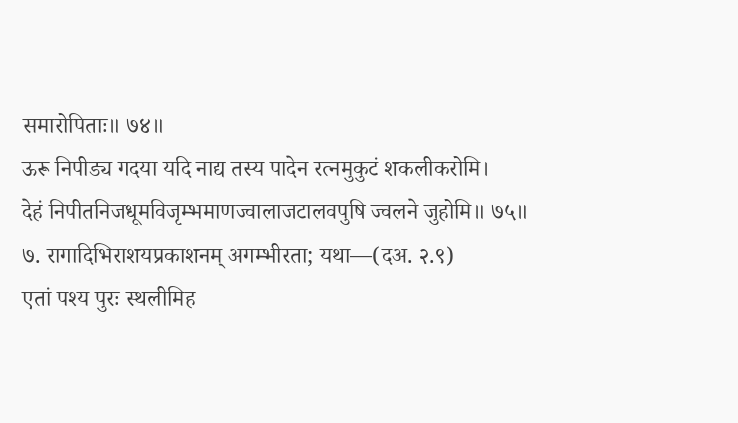समारोपिताः॥ ७४॥
ऊरू निपीड्य गदया यदि नाद्य तस्य पादेन रत्नमुकुटं शकलीकरोमि।
देहं निपीतनिजधूमविजृम्भमाणज्वालाजटालवपुषि ज्वलने जुहोमि॥ ७५॥
७. रागादिभिराशयप्रकाशनम् अगम्भीरता; यथा—(दअ. २.९)
एतां पश्य पुरः स्थलीमिह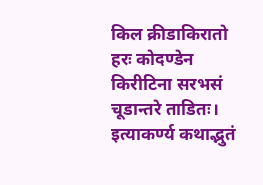किल क्रीडाकिरातो हरः कोदण्डेन किरीटिना सरभसं चूडान्तरे ताडितः।
इत्याकर्ण्य कथाद्भुतं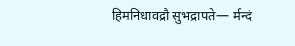हिमनिधावद्रौ सुभद्रापते— र्मन्दं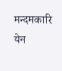मन्दमकारि येन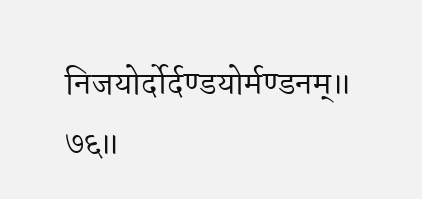निजयोर्दोर्दण्डयोर्मण्डनम्॥ ७६॥